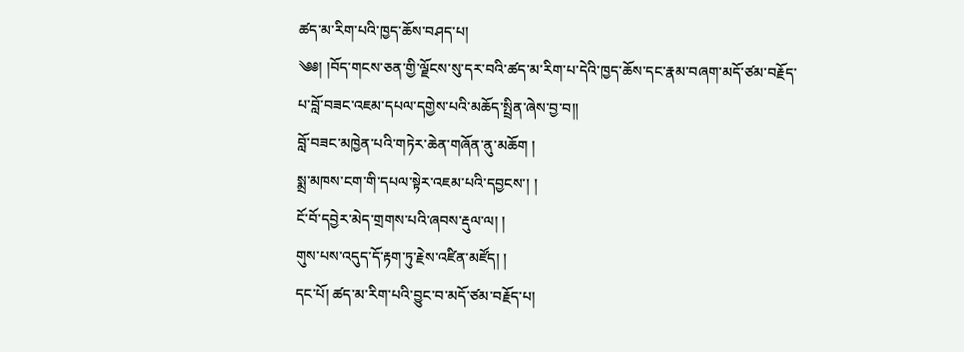ཚད་མ་རིག་པའི་ཁྱད་ཆོས་བཤད་པ།
༄༅། །བོད་གངས་ཅན་གྱི་ལྗོངས་སུ་དར་བའི་ཚད་མ་རིག་པ་དེའི་ཁྱད་ཆོས་དང་རྣམ་བཞག་མདོ་ཙམ་བརྗོད་པ་བློ་བཟང་འཇམ་དཔལ་དགྱེས་པའི་མཆོད་སྤྲིན་ཞེས་བྱ་བ།།
བློ་བཟང་མཁྱེན་པའི་གཏེར་ཆེན་གཞོན་ནུ་མཆོག །
སྨྲ་མཁས་ངག་གི་དཔལ་སྟེར་འཇམ་པའི་དབྱངས་། །
ངོ་བོ་དབྱེར་མེད་གྲགས་པའི་ཞབས་རྡུལ་ལ། །
གུས་པས་འདུད་དོ་རྟག་ཏུ་རྗེས་འཛིན་མཛོད། །
དང་པོ། ཚད་མ་རིག་པའི་བྱུང་བ་མདོ་ཙམ་བརྗོད་པ།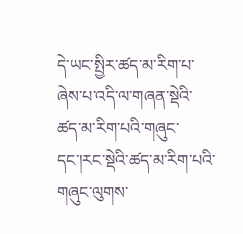དེ་ཡང་སྤྱིར་ཚད་མ་རིག་པ་ཞེས་པ་འདི་ལ་གཞན་སྡེའི་ཚད་མ་རིག་པའི་གཞུང་དང་།རང་སྡེའི་ཚད་མ་རིག་པའི་གཞུང་ལུགས་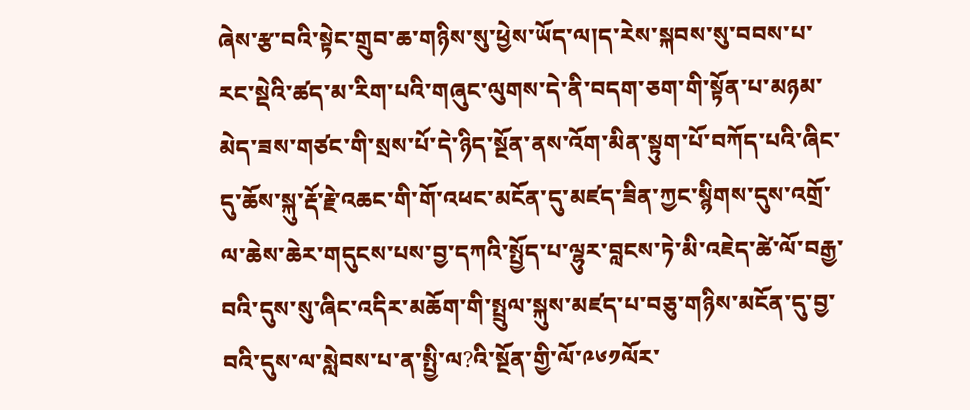ཞེས་རྩ་བའི་སྟེང་གྲུབ་ཆ་གཉིས་སུ་ཕྱེས་ཡོད་ལ།ད་རེས་སྐབས་སུ་བབས་པ་རང་སྡེའི་ཚད་མ་རིག་པའི་གཞུང་ལུགས་དེ་ནི་བདག་ཅག་གི་སྟོན་པ་མཉམ་མེད་ཟས་གཙང་གི་སྲས་པོ་དེ་ཉིད་སྔོན་ནས་འོག་མིན་སྟུག་པོ་བཀོད་པའི་ཞིང་དུ་ཆོས་སྐུ་རྡོ་རྗེ་འཆང་གི་གོ་འཕང་མངོན་དུ་མཛད་ཟིན་ཀྱང་སྙིགས་དུས་འགྲོ་ལ་ཆེས་ཆེར་གདུངས་པས་བྱ་དཀའི་སྤྱོད་པ་ལྷུར་བླངས་ཏེ་མི་འཇེད་ཚེ་ལོ་བརྒྱ་བའི་དུས་སུ་ཞིང་འདིར་མཆོག་གི་སྤྲུལ་སྐུས་མཛད་པ་བཅུ་གཉིས་མངོན་དུ་བྱ་བའི་དུས་ལ་སླེབས་པ་ན་སྤྱི་ལ?འི་སྔོན་གྱི་ལོ་༩༦༡ལོར་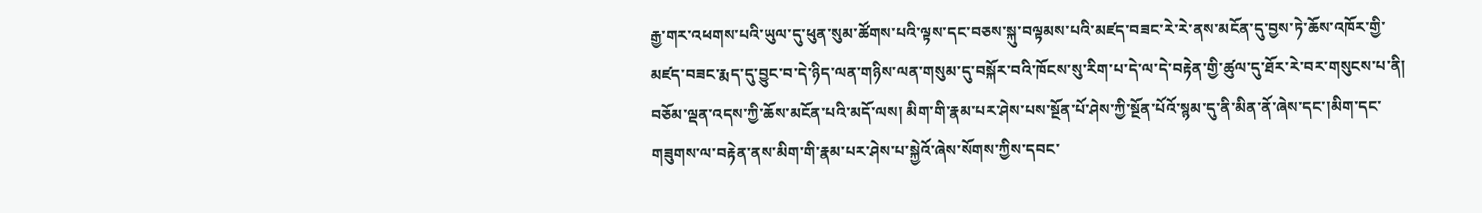རྒྱ་གར་འཕགས་པའི་ཡུལ་དུ་ཕུན་སུམ་ཚོགས་པའི་ལྟས་དང་བཅས་སྐུ་བལྟམས་པའི་མཛད་བཟང་རེ་རེ་ནས་མངོན་དུ་བྱས་ཏེ་ཆོས་འཁོར་གྱི་མཛད་བཟང་རྨད་དུ་བྱུང་བ་དེ་ཉིད་ལན་གཉིས་ལན་གསུམ་དུ་བསྐོར་བའི་ཁོངས་སུ་རིག་པ་དེ་ལ་དེ་བརྟེན་གྱི་ཚུལ་དུ་ཐོར་རེ་བར་གསུངས་པ་ནི། བཅོམ་ལྡན་འདས་ཀྱི་ཆོས་མངོན་པའི་མདོ་ལས། མིག་གི་རྣམ་པར་ཤེས་པས་སྔོན་པོ་ཤེས་ཀྱི་སྔོན་པོའོ་སྙམ་དུ་ནི་མིན་ནོ་ཞེས་དང་།མིག་དང་གཟུགས་ལ་བརྟེན་ནས་མིག་གི་རྣམ་པར་ཤེས་པ་སྐྱེའོ་ཞེས་སོགས་ཀྱིས་དབང་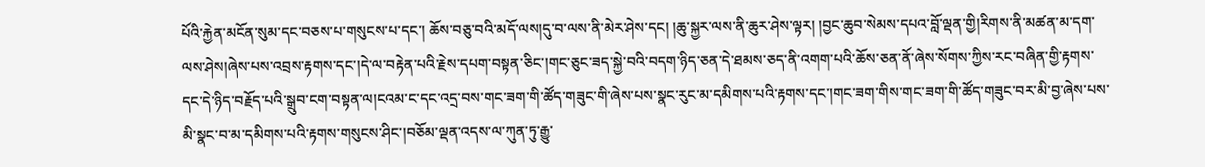པོའི་རྐྱེན་མངོན་སུམ་དང་བཅས་པ་གསུངས་པ་དང་། ཆོས་བཅུ་བའི་མདོ་ལས།དུ་བ་ལས་ནི་མེར་ཤེས་དང། །ཆུ་སྐྱར་ལས་ནི་ཆུར་ཤེས་ལྟར། །བྱང་ཆུབ་སེམས་དཔའ་བློ་ལྡན་གྱི།རིགས་ནི་མཚན་མ་དག་ལས་ཤེས།ཞེས་པས་འབྲས་རྟགས་དང་།དེ་ལ་བརྟེན་པའི་རྗེས་དཔག་བསྟན་ཅིང་།གང་ཅུང་ཟད་སྐྱེ་བའི་བདག་ཉིད་ཅན་དེ་ཐམས་ཅད་ནི་འགག་པའི་ཆོས་ཅན་ནོ་ཞེས་སོགས་ཀྱིས་རང་བཞིན་གྱི་རྟགས་དང་དེ་ཉིད་བརྗོད་པའི་སྒྲུབ་ངག་བསྟན་ལ།ངའམ་ང་དང་འདྲ་བས་གང་ཟག་གི་ཚོད་གཟུང་གི་ཞེས་པས་སྣང་རུང་མ་དམིགས་པའི་རྟགས་དང་།གང་ཟག་གིས་གང་ཟག་གི་ཚོད་གཟུང་བར་མི་བྱ་ཞེས་པས་མི་སྣང་བ་མ་དམིགས་པའི་རྟགས་གསུངས་ཤིང་།བཅོམ་ལྡན་འདས་ལ་ཀུན་ཏུ་རྒྱུ་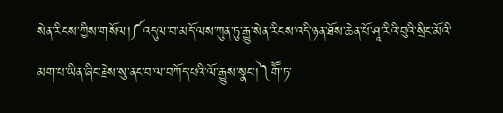སེན་རིངས་ཀྱིས་གསོལ།༼འདུལ་བ་མདོ་ལས་ཀུན་ཏུ་རྒྱུ་སེན་རིངས་འདི་ཉན་ཐོས་ཆེན་པོ་ཤཱ་རིའི་བུའི་སྲིང་མོའི་མག་པ་ཡིན་ཞིང་རྗེས་སུ་ནང་བ་ལ་བཀོད་པའི་ལོ་རྒྱུས་སྣང་།༽གཽ་ཏ་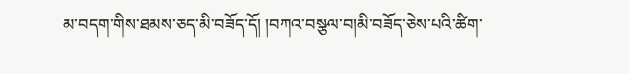མ་བདག་གིས་ཐམས་ཅད་མི་བཟོད་དོ། །བཀའ་བསྩལ་བ།མི་བཟོད་ཅེས་པའི་ཚིག་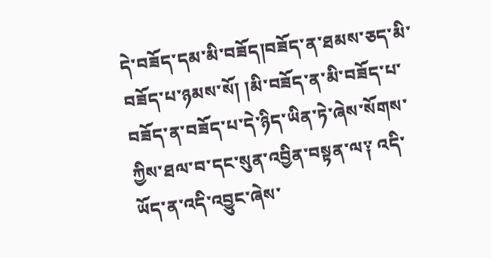དེ་བཟོད་དམ་མི་བཟོད།བཟོད་ན་ཐམས་ཅད་མི་བཟོད་པ་ཉམས་སོ། །མི་བཟོད་ན་མི་བཟོད་པ་བཟོད་ན་བཟོད་པ་དེ་ཉིད་ཡིན་ཏེ་ཞེས་སོགས་ཀྱིས་ཐལ་བ་དང་སུན་འབྱིན་བསྟན་ལ༑ འདི་ཡོད་ན་འདི་འབྱུང་ཞེས་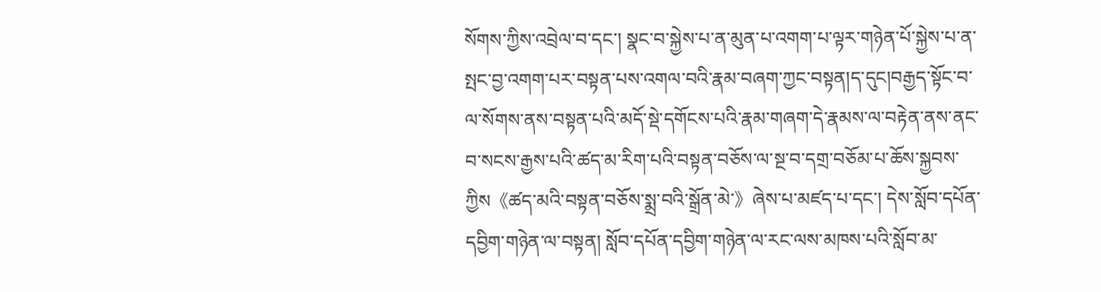སོགས་ཀྱིས་འབྲེལ་བ་དང་། སྣང་བ་སྐྱེས་པ་ན་མུན་པ་འགག་པ་ལྟར་གཉེན་པོ་སྐྱེས་པ་ན་སྤང་བྱ་འགག་པར་བསྟན་པས་འགལ་བའི་རྣམ་བཞག་ཀྱང་བསྟན།ད་དུང།བརྒྱད་སྟོང་བ་ལ་སོགས་ནས་བསྟན་པའི་མདོ་སྡེ་དགོངས་པའི་རྣམ་གཞག་དེ་རྣམས་ལ་བརྟེན་ནས་ནང་བ་སངས་རྒྱས་པའི་ཚད་མ་རིག་པའི་བསྟན་བཅོས་ལ་སྔ་བ་དགྲ་བཅོམ་པ་ཆོས་སྐྱབས་ཀྱིས《ཚད་མའི་བསྟན་བཅོས་སྨྲ་བའི་སྒྲོན་མེ་》ཞེས་པ་མཛད་པ་དང་། དེས་སློབ་དཔོན་དབྱིག་གཉེན་ལ་བསྟན། སློབ་དཔོན་དབྱིག་གཉེན་ལ་རང་ལས་མཁས་པའི་སློབ་མ་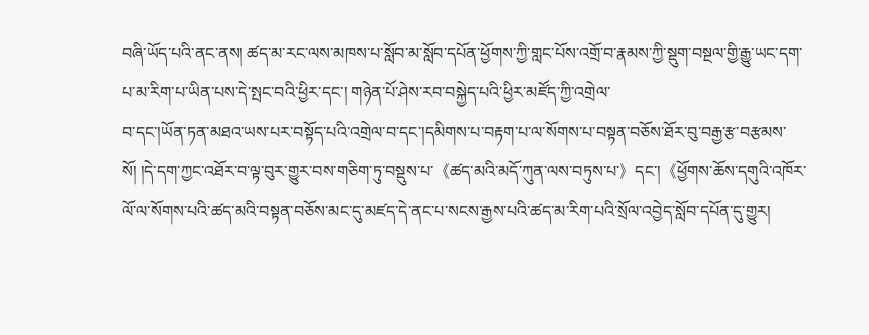བཞི་ཡོད་པའི་ནང་ནས། ཚད་མ་རང་ལས་མཁས་པ་སློབ་མ་སློབ་དཔོན་ཕྱོགས་ཀྱི་གླང་པོས་འགྲོ་བ་རྣམས་ཀྱི་སྡུག་བསྔལ་གྱི་རྒྱུ་ཡང་དག་པ་མ་རིག་པ་ཡིན་པས་དེ་སྤང་བའི་ཕྱིར་དང་། གཉེན་པོ་ཤེས་རབ་བསྐྱེད་པའི་ཕྱིར་མཛོད་ཀྱི་འགྲེལ་
བ་དང་།ཡོན་ཏན་མཐའ་ཡས་པར་བསྟོད་པའི་འགྲེལ་བ་དང་།དམིགས་པ་བརྟག་པ་ལ་སོགས་པ་བསྟན་བཅོས་ཐོར་བུ་བརྒྱ་རྩ་བརྩམས་སོ། །དེ་དག་ཀྱང་འཐོར་བ་ལྟ་བུར་གྱུར་བས་གཅིག་ཏུ་བསྡུས་པ་《ཚད་མའི་མདོ་ཀུན་ལས་བཏུས་པ་》དང་།《ཕྱོགས་ཆོས་དགུའི་འཁོར་ལོ་ལ་སོགས་པའི་ཚད་མའི་བསྟན་བཅོས་མང་དུ་མཛད་དེ་ནང་པ་སངས་རྒྱས་པའི་ཚད་མ་རིག་པའི་སྲོལ་འབྱེད་སློབ་དཔོན་དུ་གྱུར།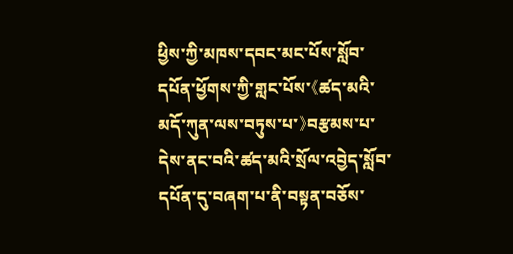ཕྱིས་ཀྱི་མཁས་དབང་མང་པོས་སློབ་དཔོན་ཕྱོགས་ཀྱི་གླང་པོས་《ཚད་མའི་མདོ་ཀུན་ལས་བཏུས་པ་》བརྩམས་པ་དེས་ནང་བའི་ཚད་མའི་སྲོལ་འབྱེད་སློབ་དཔོན་དུ་བཞག་པ་ནི་བསྟན་བཅོས་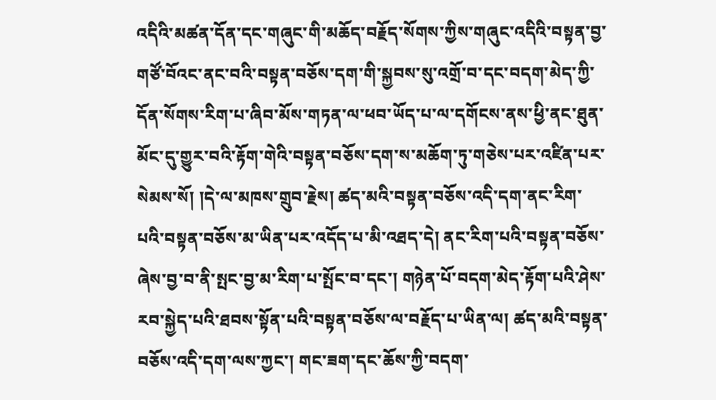འདིའི་མཚན་དོན་དང་གཞུང་གི་མཆོད་བརྗོད་སོགས་ཀྱིས་གཞུང་འདིའི་བསྟན་བྱ་གཙོ་བོའང་ནང་བའི་བསྟན་བཅོས་དག་གི་སྐྱབས་སུ་འགྲོ་བ་དང་བདག་མེད་ཀྱི་དོན་སོགས་རིག་པ་ཞིབ་མོས་གཏན་ལ་ཕབ་ཡོད་པ་ལ་དགོངས་ནས་ཕྱི་ནང་ཐུན་མོང་དུ་གྱུར་བའི་རྟོག་གེའི་བསྟན་བཅོས་དག་ས་མཆོག་ཏུ་གཅེས་པར་འཛིན་པར་སེམས་སོ། །དེ་ལ་མཁས་གྲུབ་རྗེས། ཚད་མའི་བསྟན་བཅོས་འདི་དག་ནང་རིག་པའི་བསྟན་བཅོས་མ་ཡིན་པར་འདོད་པ་མི་འཐད་དེ། ནང་རིག་པའི་བསྟན་བཅོས་ཞེས་བྱ་བ་ནི་སྤང་བྱ་མ་རིག་པ་སྤོང་བ་དང་། གཉེན་པོ་བདག་མེད་རྟོག་པའི་ཤེས་རབ་སྐྱེད་པའི་ཐབས་སྟོན་པའི་བསྟན་བཅོས་ལ་བརྗོད་པ་ཡིན་ལ། ཚད་མའི་བསྟན་བཅོས་འདི་དག་ལས་ཀྱང་། གང་ཟག་དང་ཆོས་ཀྱི་བདག་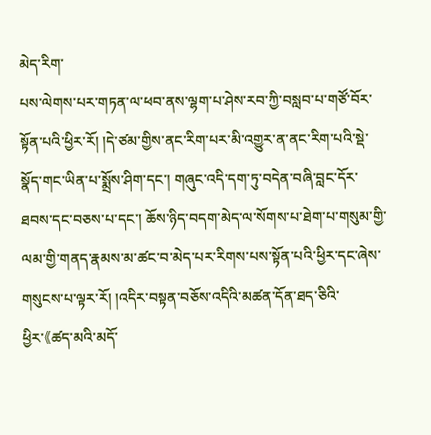མེད་རིག་
པས་ལེགས་པར་གཏན་ལ་ཕབ་ནས་ལྷག་པ་ཤེས་རབ་ཀྱི་བསླབ་པ་གཙོ་བོར་སྟོན་པའི་ཕྱིར་རོ། །དེ་ཙམ་གྱིས་ནང་རིག་པར་མི་འགྱུར་ན་ནང་རིག་པའི་སྡེ་སྣོད་གང་ཡིན་པ་སྨྲོས་ཤིག་དང་། གཞུང་འདི་དག་ཏུ་བདེན་བཞི་བླང་དོར་ཐབས་དང་བཅས་པ་དང་། ཆོས་ཉིད་བདག་མེད་ལ་སོགས་པ་ཐེག་པ་གསུམ་གྱི་ལམ་གྱི་གནད་རྣམས་མ་ཚང་བ་མེད་པར་རིགས་པས་སྟོན་པའི་ཕྱིར་དང་ཞེས་གསུངས་པ་ལྟར་རོ། །འདིར་བསྟན་བཅོས་འདིའི་མཚན་དོན་ཐད་ཅིའི་ཕྱིར་《ཚད་མའི་མདོ་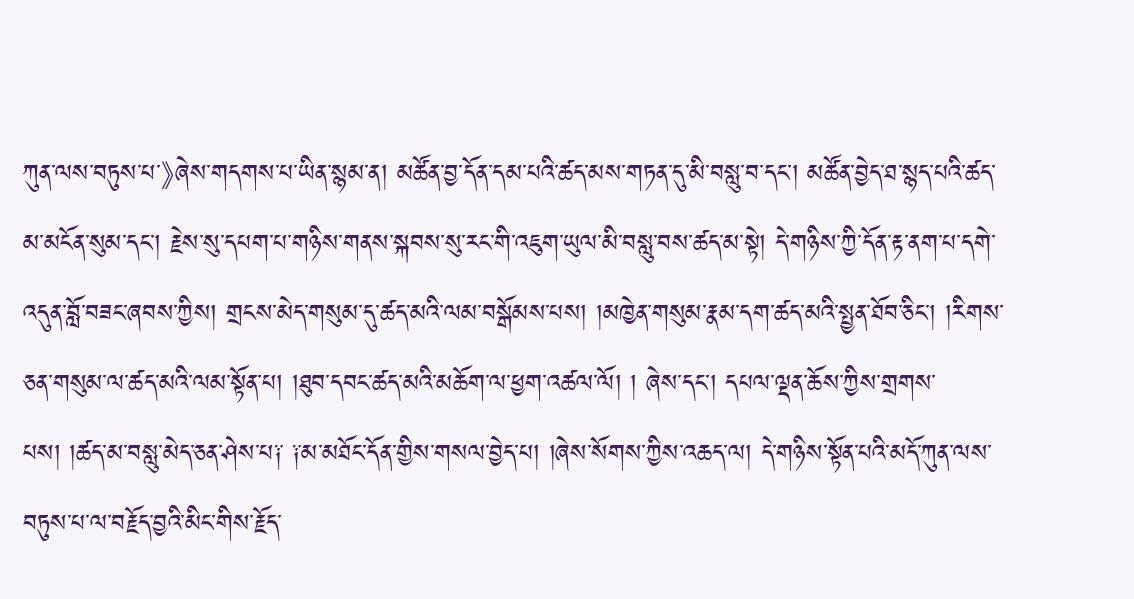ཀུན་ལས་བཏུས་པ་》ཞེས་གདགས་པ་ཡིན་སྙམ་ན། མཚོན་བྱ་དོན་དམ་པའི་ཚད་མས་གཏན་དུ་མི་བསླུ་བ་དང་། མཚོན་བྱེད་ཐ་སྙད་པའི་ཚད་མ་མངོན་སུམ་དང་། རྗེས་སུ་དཔག་པ་གཉིས་གནས་སྐབས་སུ་རང་གི་འཇུག་ཡུལ་མི་བསླུ་བས་ཚད་མ་སྟེ། དེ་གཉིས་ཀྱི་དོན་རྟ་ནག་པ་དགེ་འདུན་བློ་བཟང་ཞབས་ཀྱིས། གྲངས་མེད་གསུམ་དུ་ཚད་མའི་ལམ་བསྒོམས་པས། །མཁྱེན་གསུམ་རྣམ་དག་ཚད་མའི་སྤྱན་ཐོབ་ཅིང་། །རིགས་ཅན་གསུམ་ལ་ཚད་མའི་ལམ་སྟོན་པ། །ཐུབ་དབང་ཚད་མའི་མཆོག་ལ་ཕྱག་འཚལ་ལོ། ། ཞེས་དང་། དཔལ་ལྡན་ཆོས་ཀྱིས་གྲགས་པས། །ཚད་མ་བསླུ་མེད་ཅན་ཤེས་པ༑ ༑མ་མཐོང་དོན་གྱིས་གསལ་བྱེད་པ། །ཞེས་སོགས་ཀྱིས་འཆད་ལ། དེ་གཉིས་སྟོན་པའི་མདོ་ཀུན་ལས་བཏུས་པ་ལ་བརྗོད་བྱའི་མིང་གིས་རྗོད་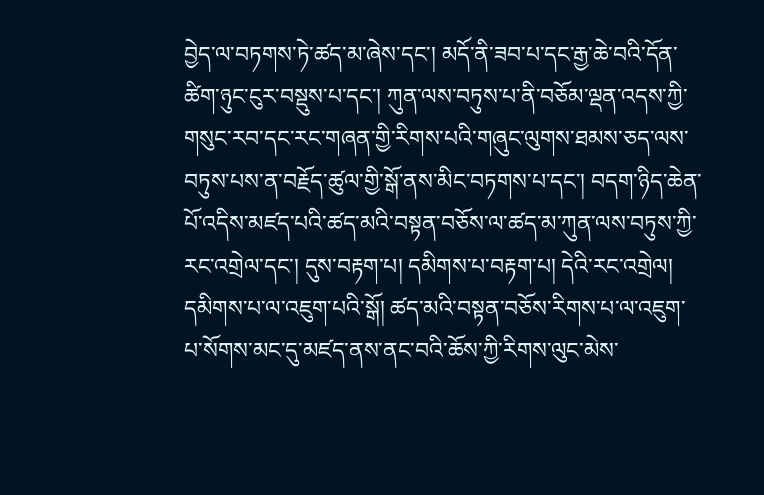བྱེད་ལ་བཏགས་ཏེ་ཚད་མ་ཞེས་དང་། མདོ་ནི་ཟབ་པ་དང་རྒྱ་ཆེ་བའི་དོན་ཚིག་ཉུང་ངུར་བསྡུས་པ་དང་། ཀུན་ལས་བཏུས་པ་ནི་བཅོམ་ལྡན་འདས་ཀྱི་གསུང་རབ་དང་རང་གཞན་གྱི་རིགས་པའི་གཞུང་ལུགས་ཐམས་ཅད་ལས་བཏུས་པས་ན་བརྗོད་ཚུལ་གྱི་སྒོ་ནས་མིང་བཏགས་པ་དང་། བདག་ཉིད་ཆེན་པོ་འདིས་མཛད་པའི་ཚད་མའི་བསྟན་བཅོས་ལ་ཚད་མ་ཀུན་ལས་བཏུས་ཀྱི་རང་འགྲེལ་དང་། དུས་བརྟག་པ། དམིགས་པ་བརྟག་པ། དེའི་རང་འགྲེལ། དམིགས་པ་ལ་འཇུག་པའི་སྒོ། ཚད་མའི་བསྟན་བཅོས་རིགས་པ་ལ་འཇུག་པ་སོགས་མང་དུ་མཛད་ནས་ནང་བའི་ཆོས་ཀྱི་རིགས་ལུང་མེས་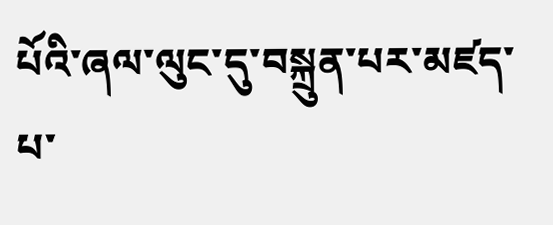པོའི་ཞལ་ལུང་དུ་བསྐྲུན་པར་མཛད་པ་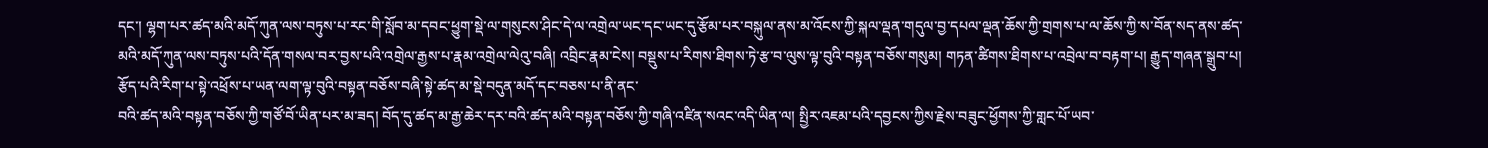དང་། ལྷག་པར་ཚད་མའི་མདོ་ཀུན་ལས་བཏུས་པ་རང་གི་སློབ་མ་དབང་ཕྱུག་སྡེ་ལ་གསུངས་ཤིང་དེ་ལ་འགྲེལ་ཡང་དང་ཡང་དུ་རྩོམ་པར་བསྐུལ་ནས་མ་འོངས་ཀྱི་སྐལ་ལྡན་གདུལ་བྱ་དཔལ་ལྡན་ཆོས་ཀྱི་གྲགས་པ་ལ་ཆོས་ཀྱི་ས་བོན་སད་ནས་ཚད་མའི་མདོ་ཀུན་ལས་བཏུས་པའི་དོན་གསལ་བར་བྱས་པའི་འགྲེལ་རྒྱས་པ་རྣམ་འགྲེལ་ལེའུ་བཞི། འབྲིང་རྣམ་ངེས། བསྡུས་པ་རིགས་ཐིགས་ཏེ་རྩ་བ་ལུས་ལྟ་བུའི་བསྟན་བཅོས་གསུམ། གཏན་ཚིགས་ཐིགས་པ་འབྲེལ་བ་བརྟག་པ། རྒྱུད་གཞན་སྒྲུབ་པ། རྩོད་པའི་རིག་པ་སྟེ་འཕྲོས་པ་ཡན་ལག་ལྟ་བུའི་བསྟན་བཅོས་བཞི་སྟེ་ཚད་མ་སྡེ་བདུན་མདོ་དང་བཅས་པ་ནི་ནང་
བའི་ཚད་མའི་བསྟན་བཅོས་ཀྱི་གཙོ་བོ་ཡིན་པར་མ་ཟད། བོད་དུ་ཚད་མ་རྒྱ་ཆེར་དར་བའི་ཚད་མའི་བསྟན་བཅོས་ཀྱི་གཞི་འཛིན་སའང་འདི་ཡིན་ལ། སྤྱིར་འཇམ་པའི་དབྱངས་ཀྱིས་རྗེས་བཟུང་ཕྱོགས་ཀྱི་གླང་པོ་ཡབ་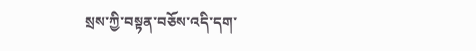སྲས་ཀྱི་བསྟན་བཅོས་འདི་དག་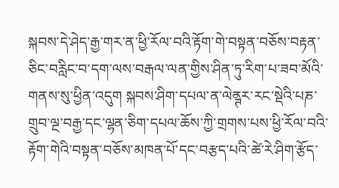སྐབས་དེ་ཤེད་རྒྱ་གར་ན་ཕྱི་རོལ་བའི་རྟོག་གེ་བསྟན་བཅོས་བརྟན་ཅིང་བརླིང་བ་དག་ལས་བརྒལ་ལན་གྱིས་ཤིན་ཏུ་རིག་པ་ཟབ་མོའི་གནས་སུ་ཕྱིན་འདུག སྐབས་ཤིག་དཔལ་ན་ལེནྚར་རང་སྡེའི་པཎ་གྲུབ་ལྔ་བརྒྱ་དང་ལྷན་ཅིག་དཔལ་ཆོས་ཀྱི་གྲགས་པས་ཕྱི་རོལ་བའི་རྟོག་གེའི་བསྟན་བཅོས་མཁན་པོ་དང་བརྩད་པའི་ཚེ་རེ་ཤིག་རྩོད་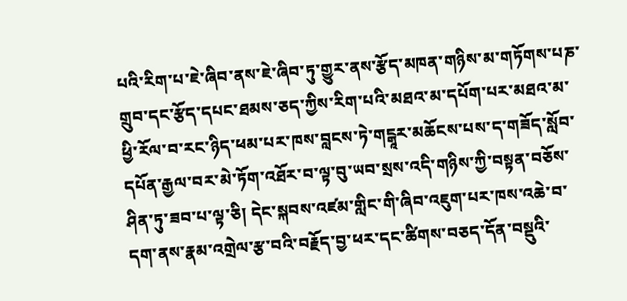པའི་རིག་པ་ཇེ་ཞིབ་ནས་ཇེ་ཞིབ་ཏུ་གྱུར་ནས་རྩོད་མཁན་གཉིས་མ་གཏོགས་པཎ་གྲུབ་དང་རྩོད་དཔང་ཐམས་ཅད་ཀྱིས་རིག་པའི་མཐའ་མ་དཔོག་པར་མཐའ་མ་ཕྱི་རོལ་བ་རང་ཉིད་ཕམ་པར་ཁས་བླངས་ཏེ་གངྒཱར་མཆོངས་པས་ད་གཟོད་སློབ་དཔོན་རྒྱལ་བར་མེ་ཏོག་འཐོར་བ་ལྟ་བུ་ཡབ་སྲས་འདི་གཉིས་ཀྱི་བསྟན་བཅོས་ཤིན་ཏུ་ཟབ་པ་ལྟ་ཅི། དེང་སྐབས་འཛམ་གླིང་གི་ཞིབ་འཇུག་པར་ཁས་འཆེ་བ་དག་ནས་རྣམ་འགྲེལ་རྩ་བའི་བརྗོད་བྱ་ཕར་དང་ཚིགས་བཅད་དོན་བསྡུའི་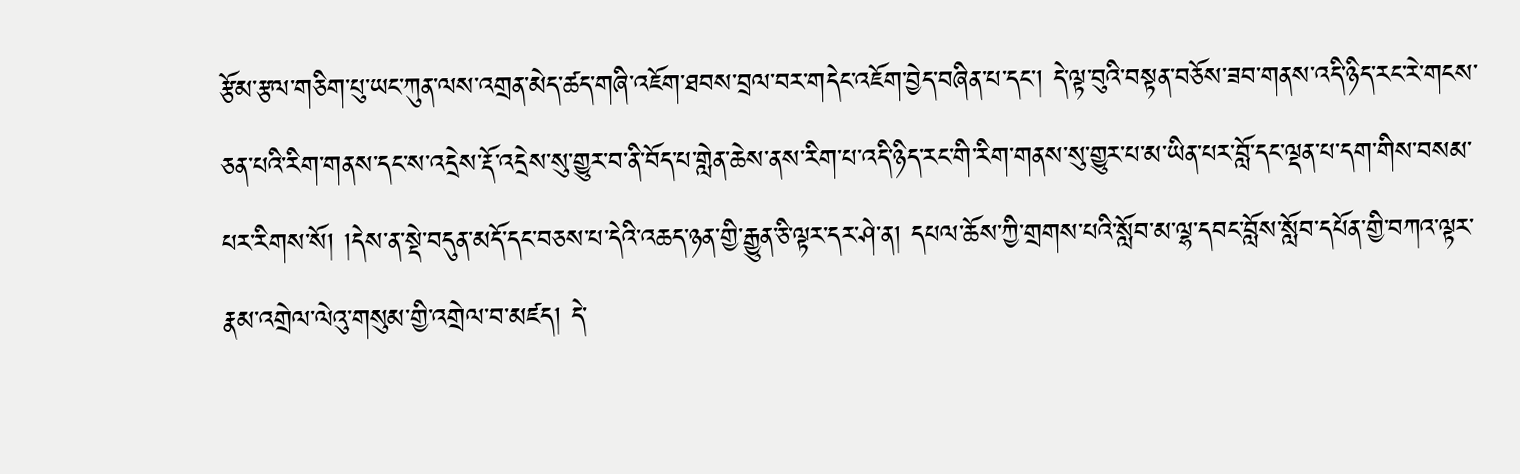རྩོམ་རྩལ་གཅིག་པུ་ཡང་ཀུན་ལས་འགྲན་མེད་ཚད་གཞི་འཇོག་ཐབས་བྲལ་བར་གདེང་འཇོག་བྱེད་བཞིན་པ་དང་། དེ་ལྟ་བུའི་བསྟན་བཅོས་ཟབ་གནས་འདི་ཉིད་རང་རེ་གངས་ཅན་པའི་རིག་གནས་དང་ས་འདྲེས་རྡོ་འདྲེས་སུ་གྱུར་བ་ནི་བོད་པ་གླེན་ཆེས་ནས་རིག་པ་འདི་ཉིད་རང་གི་རིག་གནས་སུ་གྱུར་པ་མ་ཡིན་པར་བློ་དང་ལྡན་པ་དག་གིས་བསམ་པར་རིགས་སོ། །དེས་ན་སྡེ་བདུན་མདོ་དང་བཅས་པ་དེའི་འཆད་ཉན་གྱི་རྒྱུན་ཅི་ལྟར་དར་ཤེ་ན། དཔལ་ཆོས་ཀྱི་གྲགས་པའི་སློབ་མ་ལྷ་དབང་བློས་སློབ་དཔོན་གྱི་བཀའ་ལྟར་རྣམ་འགྲེལ་ལེའུ་གསུམ་གྱི་འགྲེལ་བ་མཛད། དེ་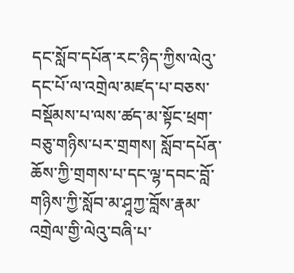དང་སློབ་དཔོན་རང་ཉིད་ཀྱིས་ལེའུ་དང་པོ་ལ་འགྲེལ་མཛད་པ་བཅས་བསྡོམས་པ་ལས་ཚད་མ་སྟོང་ཕྲག་བཅུ་གཉིས་པར་གྲགས། སློབ་དཔོན་ཆོས་ཀྱི་གྲགས་པ་དང་ལྷ་དབང་བློ་གཉིས་ཀྱི་སློབ་མ་ཤཱཀྱ་བློས་རྣམ་འགྲེལ་གྱི་ལེའུ་བཞི་པ་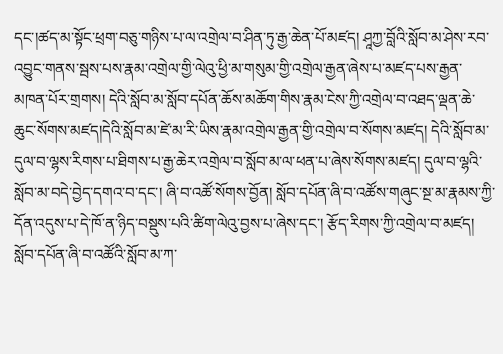དང་།ཚད་མ་སྟོང་ཕྲག་བཅུ་གཉིས་པ་ལ་འགྲེལ་བ་ཤིན་ཏུ་རྒྱ་ཆེན་པོ་མཛད། ཤཱཀྱ་བློའི་སློབ་མ་ཤེས་རབ་འབྱུང་གནས་སྦས་པས་རྣམ་འགྲེལ་གྱི་ལེའུ་ཕྱི་མ་གསུམ་གྱི་འགྲེལ་རྒྱན་ཞེས་པ་མཛད་པས་རྒྱན་མཁན་པོར་གྲགས། དེའི་སློབ་མ་སློབ་དཔོན་ཆོས་མཆོག་གིས་རྣམ་ངེས་ཀྱི་འགྲེལ་བ་འཐད་ལྡན་ཆེ་ཆུང་སོགས་མཛད།དེའི་སློབ་མ་ཛེ་མ་རི་ཡིས་རྣམ་འགྲེལ་རྒྱན་གྱི་འགྲེལ་བ་སོགས་མཛད། དེའི་སློབ་མ་དུལ་བ་ལྷས་རིགས་པ་ཐིགས་པ་རྒྱ་ཆེར་འགྲེལ་བ་སློབ་མ་ལ་ཕན་པ་ཞེས་སོགས་མཛད། དུལ་བ་ལྷའི་སློབ་མ་བདེ་བྱེད་དགའ་བ་དང་། ཞི་བ་འཚོ་སོགས་བྱོན། སློབ་དཔོན་ཞི་བ་འཚོས་གཞུང་སྔ་མ་རྣམས་ཀྱི་དོན་འདུས་པ་དེ་ཁོ་ན་ཉིད་བསྡུས་པའི་ཚིག་ལེའུ་བྱས་པ་ཞེས་དང་། རྩོད་རིགས་ཀྱི་འགྲེལ་བ་མཛད། སློབ་དཔོན་ཞི་བ་འཚོའི་སློབ་མ་ཀ་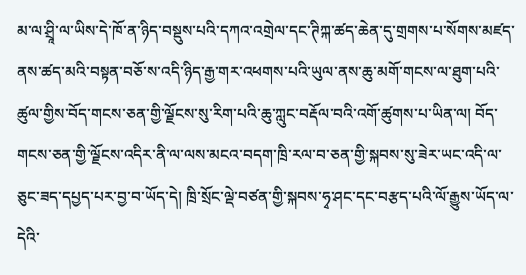མ་ལ་ཤྲཱི་ལ་ཡིས་དེ་ཁོ་ན་ཉིད་བསྡུས་པའི་དཀའ་འགྲེལ་དང་ཊིཀྐ་ཚད་ཆེན་དུ་གྲགས་པ་སོགས་མཛད་ནས་ཚད་མའི་བསྟན་བཅོ་ས་འདི་ཉིད་རྒྱ་གར་འཕགས་པའི་ཡུལ་ནས་ཆུ་མགོ་གངས་ལ་ཐུག་པའི་ཚུལ་གྱིས་བོད་གངས་ཅན་གྱི་ལྗོངས་སུ་རིག་པའི་ཆུ་ཀླུང་བརྡོལ་བའི་འགོ་ཚུགས་པ་ཡིན་ལ། བོད་གངས་ཅན་གྱི་ལྗོངས་འདིར་ནི་ལ་ལས་མངའ་བདག་ཁྲི་རལ་བ་ཅན་གྱི་སྐབས་སུ་ཟེར་ཡང་འདི་ལ་ཅུང་ཟད་དཔྱད་པར་བྱ་བ་ཡོད་དེ། ཁྲི་སྲོང་ལྡེ་བཙན་གྱི་སྐབས་ཧྭ་ཤང་དང་བརྩད་པའི་ལོ་རྒྱུས་ཡོད་ལ་དེའི་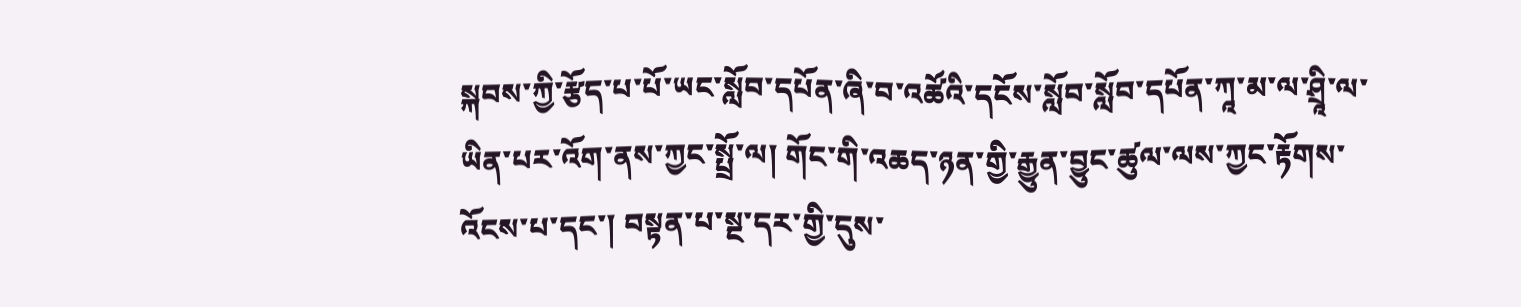སྐབས་ཀྱི་རྩོད་པ་པོ་ཡང་སློབ་དཔོན་ཞི་བ་འཚོའི་དངོས་སློབ་སློབ་དཔོན་ཀཱ་མ་ལ་ཤྲཱི་ལ་ཡིན་པར་འོག་ནས་ཀྱང་སྤྲོ་ལ། གོང་གི་འཆད་ཉན་གྱི་རྒྱུན་བྱུང་ཚུལ་ལས་ཀྱང་རྟོགས་འོངས་པ་དང་། བསྟན་པ་སྔ་དར་གྱི་དུས་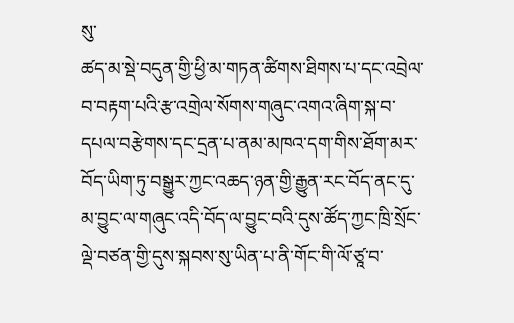སུ་
ཚད་མ་སྡེ་བདུན་གྱི་ཕྱི་མ་གཏན་ཚིགས་ཐིགས་པ་དང་འབྲེལ་བ་བརྟག་པའི་རྩ་འགྲེལ་སོགས་གཞུང་འགའ་ཞིག་སྐ་བ་དཔལ་བརྩེགས་དང་དྲན་པ་ནམ་མཁའ་དག་གིས་ཐོག་མར་བོད་ཡིག་ཏུ་བསྒྱུར་ཀྱང་འཆད་ཉན་གྱི་རྒྱུན་རང་བོད་ནང་དུ་མ་བྱུང་ལ་གཞུང་འདི་བོད་ལ་བྱུང་བའི་དུས་ཚོད་ཀྱང་ཁྲི་སྲོང་ལྡེ་བཙན་གྱི་དུས་སྐབས་སུ་ཡིན་པ་ནི་གོང་གི་ལོ་ཙཱ་བ་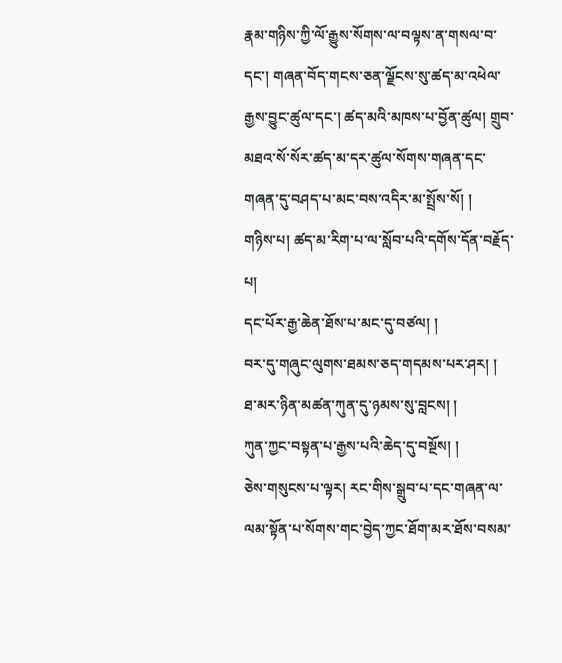རྣམ་གཉིས་ཀྱི་ལོ་རྒྱུས་སོགས་ལ་བལྟས་ན་གསལ་བ་དང་། གཞན་བོད་གངས་ཅན་ལྗོངས་སུ་ཚད་མ་འཕེལ་རྒྱས་བྱུང་ཚུལ་དང་། ཚད་མའི་མཁས་པ་བྱོན་ཚུལ། གྲུབ་མཐའ་སོ་སོར་ཚད་མ་དར་ཚུལ་སོགས་གཞན་དང་གཞན་དུ་བཤད་པ་མང་བས་འདིར་མ་སྤྲོས་སོ། །
གཉིས་པ། ཚད་མ་རིག་པ་ལ་སློབ་པའི་དགོས་དོན་བརྗོད་པ།
དང་པོར་རྒྱ་ཆེན་ཐོས་པ་མང་དུ་བཙལ། །
བར་དུ་གཞུང་ལུགས་ཐམས་ཅད་གདམས་པར་ཤར། །
ཐ་མར་ཉིན་མཚན་ཀུན་དུ་ཉམས་སུ་བླངས། །
ཀུན་ཀྱང་བསྟན་པ་རྒྱས་པའི་ཆེད་དུ་བསྔོས། །
ཅེས་གསུངས་པ་ལྟར། རང་གིས་སྒྲུབ་པ་དང་གཞན་ལ་ལམ་སྟོན་པ་སོགས་གང་བྱེད་ཀྱང་ཐོག་མར་ཐོས་བསམ་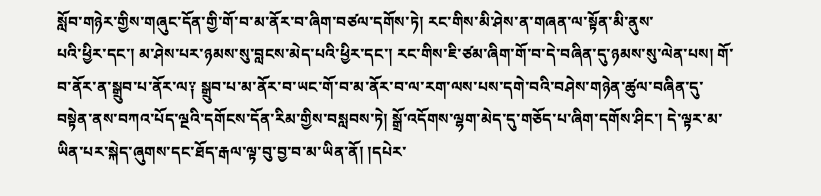སློབ་གཉེར་གྱིས་གཞུང་དོན་གྱི་གོ་བ་མ་ནོར་བ་ཞིག་བཙལ་དགོས་ཏེ། རང་གིས་མི་ཤེས་ན་གཞན་ལ་སྟོན་མི་ནུས་
པའི་ཕྱིར་དང་། མ་ཤེས་པར་ཉམས་སུ་བླངས་མེད་པའི་ཕྱིར་དང་། རང་གིས་ཇི་ཙམ་ཞིག་གོ་བ་དེ་བཞིན་དུ་ཉམས་སུ་ལེན་པས། གོ་བ་ནོར་ན་སྒྲུབ་པ་ནོར་ལ༑ སྒྲུབ་པ་མ་ནོར་བ་ཡང་གོ་བ་མ་ནོར་བ་ལ་རག་ལས་པས་དགེ་བའི་བཤེས་གཉེན་ཚུལ་བཞིན་དུ་བསྟེན་ནས་བཀའ་པོད་ལྔའི་དགོངས་དོན་རིམ་གྱིས་བསླབས་ཏེ། སྒྲོ་འདོགས་ལྷག་མེད་དུ་གཅོད་པ་ཞིག་དགོས་ཤིང་། དེ་ལྟར་མ་ཡིན་པར་སྐེད་ཞུགས་དང་ཐོད་རྒལ་ལྟ་བུ་བྱ་བ་མ་ཡིན་ནོ། །དཔེར་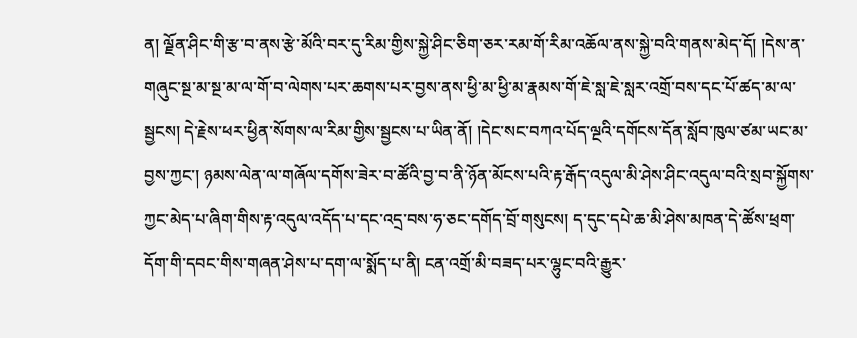ན། ལྗོན་ཤིང་གི་རྩ་བ་ནས་རྩེ་མོའི་བར་དུ་རིམ་གྱིས་སྐྱེ་ཤིང་ཅིག་ཅར་རམ་གོ་རིམ་འཆོལ་ནས་སྐྱེ་བའི་གནས་མེད་དོ། །དེས་ན་གཞུང་སྔ་མ་སྔ་མ་ལ་གོ་བ་ལེགས་པར་ཆགས་པར་བྱས་ནས་ཕྱི་མ་ཕྱི་མ་རྣམས་གོ་ཇེ་སླ་ཇེ་སླར་འགྲོ་བས་དང་པོ་ཚད་མ་ལ་སྦྱངས། དེ་རྗེས་ཕར་ཕྱིན་སོགས་ལ་རིམ་གྱིས་སྦྱངས་པ་ཡིན་ནོ། །དེང་སང་བཀའ་པོད་ལྔའི་དགོངས་དོན་སློབ་ཁུལ་ཙམ་ཡང་མ་བྱས་ཀྱང་། ཉམས་ལེན་ལ་གཞོལ་དགོས་ཟེར་བ་ཚོའི་བྱ་བ་ནི་ཉོན་མོངས་པའི་རྟ་རྒོད་འདུལ་མི་ཤེས་ཤིང་འདུལ་བའི་སྲབ་སྐྱོགས་ཀྱང་མེད་པ་ཞིག་གིས་རྟ་འདུལ་འདོད་པ་དང་འདྲ་བས་ཧ་ཅང་དགོད་བྲོ་གསུངས། ད་དུང་དཔེ་ཆ་མི་ཤེས་མཁན་དེ་ཚོས་ཕྲག་དོག་གི་དབང་གིས་གཞན་ཤེས་པ་དག་ལ་སྨོད་པ་ནི། ངན་འགྲོ་མི་བཟད་པར་ལྷུང་བའི་རྒྱུར་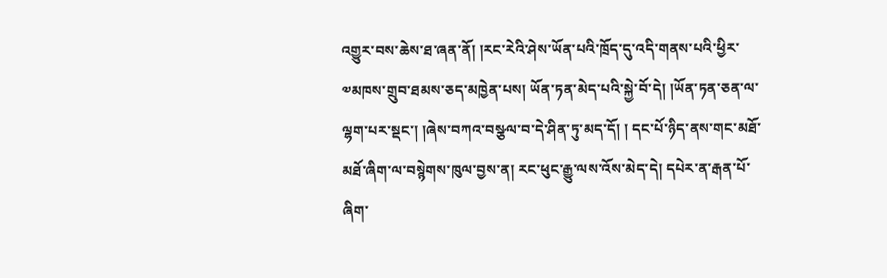འགྱུར་བས་ཆེས་ཐ་ཞན་ནོ། །རང་རེའི་ཤེས་ཡོན་པའི་ཁྲོད་དུ་འདི་གནས་པའི་ཕྱིར་༧མཁས་གྲུབ་ཐམས་ཅད་མཁྱེན་པས། ཡོན་ཏན་མེད་པའི་སྐྱེ་བོ་དེ། །ཡོན་ཏན་ཅན་ལ་ལྷག་པར་སྡང་། །ཞེས་བཀའ་བསྩལ་བ་དེ་ཤིན་ཏུ་མད་དོ། ། དང་པོ་ཉིད་ནས་གང་མཐོ་མཐོ་ཞིག་ལ་བསྙེགས་ཁུལ་བྱས་ན། རང་ཕུང་རྒྱུ་ལས་འོས་མེད་དེ། དཔེར་ན་རྒན་པོ་ཞིག་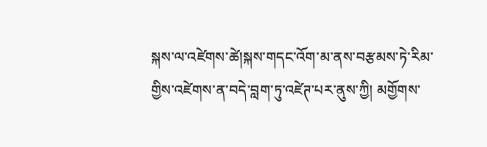སྐས་ལ་འཛེགས་ཚེ།སྐས་གདང་འོག་མ་ནས་བརྩམས་ཏེ་རིམ་གྱིས་འཛེགས་ན་བདེ་བླག་ཏུ་འཛེཊ་པར་ནུས་ཀྱི། མགྱོགས་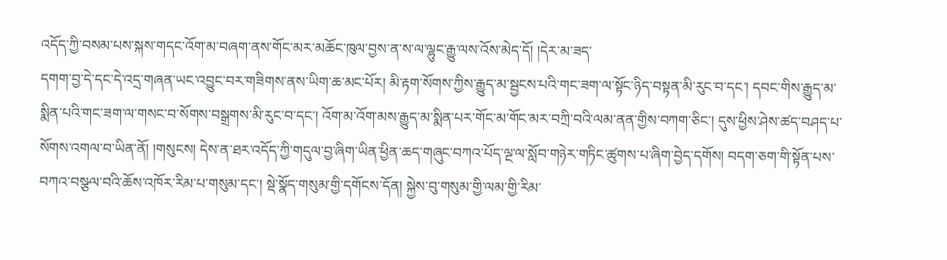འདོད་ཀྱི་བསམ་པས་སྐས་གདང་འོག་མ་བཞག་ནས་གོང་མར་མཆོང་ཁུལ་བྱས་ན་ས་ལ་ལྷུང་རྒྱུ་ལས་འོས་མེད་དོ། །དེར་མ་ཟད་
དགག་བྱ་དེ་དང་དེ་འདྲ་གཞན་ཡང་འབྱུང་བར་གཟིགས་ནས་ཡིག་ཆ་མང་པོར། མི་རྟག་སོགས་ཀྱིས་རྒྱུད་མ་སྦྱངས་པའི་གང་ཟག་ལ་སྟོང་ཉིད་བསྟན་མི་རུང་བ་དང་། དབང་གིས་རྒྱུད་མ་སྨིན་པའི་གང་ཟག་ལ་གསང་བ་སོགས་བསྒྲགས་མི་རུང་བ་དང་། འོག་མ་འོག་མས་རྒྱུད་མ་སྨིན་པར་གོང་མ་གོང་མར་བཀྲི་བའི་ལམ་ནན་གྱིས་བཀག་ཅིང་། དུས་ཕྱིས་ཤེས་ཚད་བཤད་པ་སོགས་འགལ་བ་ཡིན་ནོ། །གསུངས། དེས་ན་ཐར་འདོད་ཀྱི་གདུལ་བྱ་ཞིག་ཡིན་ཕྱིན་ཆད་གཞུང་བཀའ་པོད་ལྔ་ལ་སློབ་གཉེར་གཏིང་ཚུགས་པ་ཞིག་བྱེད་དགོས། བདག་ཅག་གི་སྟོན་པས་བཀའ་བསྩལ་བའི་ཆོས་འཁོར་རིམ་པ་གསུམ་དང་། སྡེ་སྣོད་གསུམ་གྱི་དགོངས་དོན། སྐྱེས་བུ་གསུམ་གྱི་ལམ་གྱི་རིམ་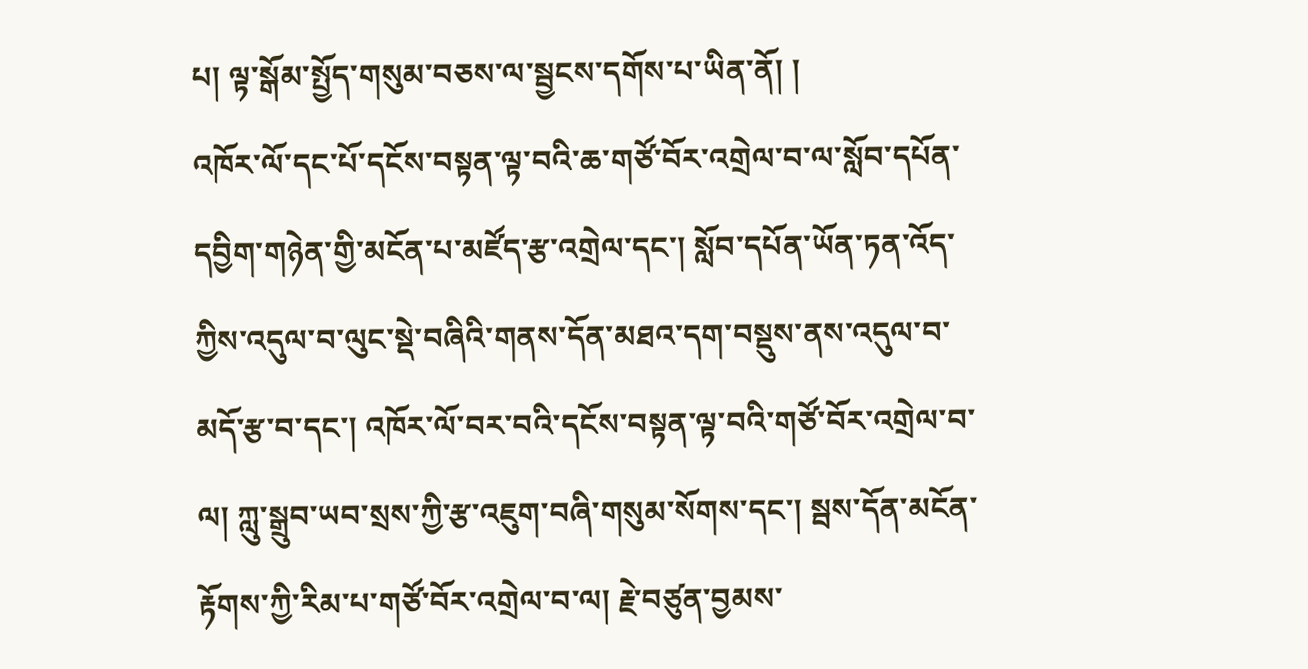པ། ལྟ་སྒོམ་སྤྱོད་གསུམ་བཅས་ལ་སྦྱངས་དགོས་པ་ཡིན་ནོ། །
འཁོར་ལོ་དང་པོ་དངོས་བསྟན་ལྟ་བའི་ཆ་གཙོ་བོར་འགྲེལ་བ་ལ་སློབ་དཔོན་དབྱིག་གཉེན་གྱི་མངོན་པ་མཛོད་རྩ་འགྲེལ་དང་། སློབ་དཔོན་ཡོན་ཏན་འོད་ཀྱིས་འདུལ་བ་ལུང་སྡེ་བཞིའི་གནས་དོན་མཐའ་དག་བསྡུས་ནས་འདུལ་བ་མདོ་རྩ་བ་དང་། འཁོར་ལོ་བར་བའི་དངོས་བསྟན་ལྟ་བའི་གཙོ་བོར་འགྲེལ་བ་ལ། ཀླུ་སྒྲུབ་ཡབ་སྲས་ཀྱི་རྩ་འཇུག་བཞི་གསུམ་སོགས་དང་། སྦས་དོན་མངོན་རྟོགས་ཀྱི་རིམ་པ་གཙོ་བོར་འགྲེལ་བ་ལ། རྗེ་བཙུན་བྱམས་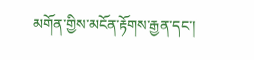མགོན་གྱིས་མངོན་རྟོགས་རྒྱན་དང་།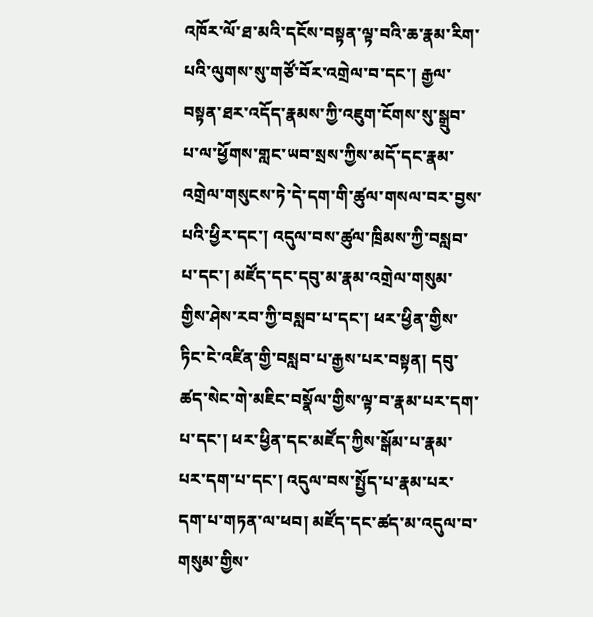འཁོར་ལོ་ཐ་མའི་དངོས་བསྟན་ལྟ་བའི་ཆ་རྣམ་རིག་པའི་ལུགས་སུ་གཙོ་བོར་འགྲེལ་བ་དང་། རྒྱལ་བསྟན་ཐར་འདོད་རྣམས་ཀྱི་འཇུག་ངོགས་སུ་སྒྲུབ་པ་ལ་ཕྱོགས་གླང་ཡབ་སྲས་ཀྱིས་མདོ་དང་རྣམ་འགྲེལ་གསུངས་ཏེ་དེ་དག་གི་ཚུལ་གསལ་བར་བྱས་པའི་ཕྱིར་དང་། འདུལ་བས་ཚུལ་ཁྲིམས་ཀྱི་བསླབ་པ་དང་། མཛོད་དང་དབུ་མ་རྣམ་འགྲེལ་གསུམ་གྱིས་ཤེས་རབ་ཀྱི་བསླབ་པ་དང་། ཕར་ཕྱིན་གྱིས་ཏིང་ངེ་འཛིན་གྱི་བསླབ་པ་རྒྱས་པར་བསྟན། དབུ་ཚད་སེང་གེ་མཇིང་བསྣོལ་གྱིས་ལྟ་བ་རྣམ་པར་དག་པ་དང་། ཕར་ཕྱིན་དང་མཛོད་ཀྱིས་སྒོམ་པ་རྣམ་པར་དག་པ་དང་། འདུལ་བས་སྤྱོད་པ་རྣམ་པར་དག་པ་གཏན་ལ་ཕབ། མཛོད་དང་ཚད་མ་འདུལ་བ་གསུམ་གྱིས་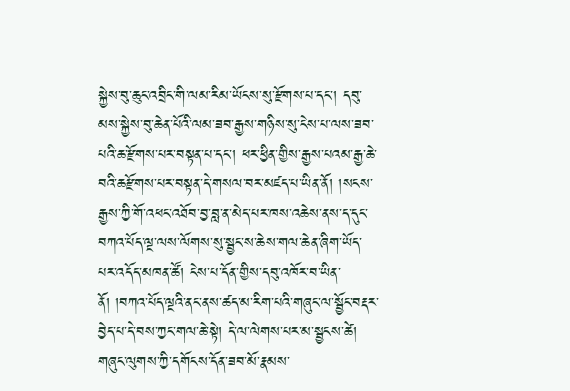སྐྱེས་བུ་ཆུང་འབྲིང་གི་ལམ་རིམ་ཡོངས་སུ་རྫོགས་པ་དང་། དབུ་མས་སྐྱེས་བུ་ཆེན་པོའི་ལམ་ཟབ་རྒྱས་གཉིས་སུ་ངེས་པ་ལས་ཟབ་པའི་ཆ་རྫོགས་པར་བསྟན་པ་དང་། ཕར་ཕྱིན་གྱིས་རྒྱས་པའམ་རྒྱ་ཆེ་བའི་ཆརྫོགས་པར་བསྟན་དེ་གསལ་བར་མཛད་པ་ཡིན་ནོ། །སངས་རྒྱས་ཀྱི་གོ་འཕང་འཐོབ་བྱ་བླ་ན་མེད་པར་ཁས་འཆེས་ནས་ད་དུང་བཀའ་པོད་ལྔ་ལས་ལོགས་སུ་སྦྱང་ས་ཆེས་གལ་ཆེན་ཞིག་ཡོད་པར་འདོད་མཁན་ཚོ། ངེས་པ་དོན་གྱིས་དབུ་འཁོར་བ་ཡིན་ནོ། །བཀའ་པོད་ལྔའི་ནང་ནས་ཚད་མ་རིག་པའི་གཞུང་ལ་སྦྱོང་བརྡར་བྱེད་པ་དེ་བས་ཀྱང་གལ་ཆེ་སྟེ། དེ་ལ་ལེགས་པར་མ་སྦྱངས་ཚེ། གཞུང་ལུགས་ཀྱི་དགོངས་དོན་ཟབ་མོ་རྣམས་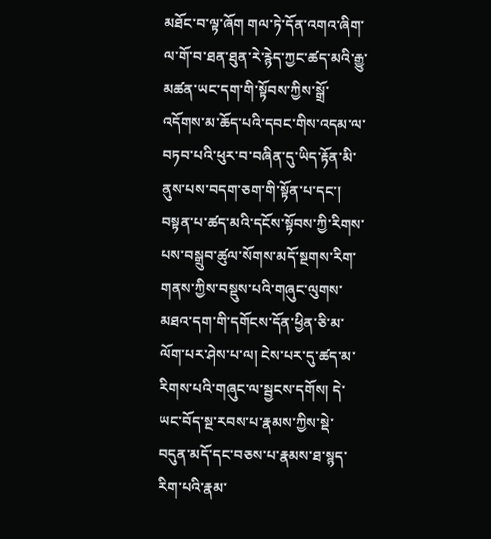མཐོང་བ་ལྟ་ཞོག གལ་ཏེ་དོན་འགའ་ཞིག་ལ་གོ་བ་ཐན་ཐུན་རེ་རྙེད་ཀྱང་ཚད་མའི་རྒྱུ་མཚན་ཡང་དག་གི་སྟོབས་ཀྱིས་སྒྲོ་འདོགས་མ་ཆོད་པའི་དབང་གིས་འདམ་ལ་བཏབ་པའི་ཕུར་བ་བཞིན་དུ་ཡིད་རྟོན་མི་ནུས་པས་བདག་ཅག་གི་སྟོན་པ་དང་། བསྟན་པ་ཚད་མའི་དངོས་སྟོབས་ཀྱི་རིགས་པས་བསྒྲུབ་ཚུལ་སོགས་མདོ་སྔགས་རིག་གནས་ཀྱིས་བསྡུས་པའི་གཞུང་ལུགས་མཐའ་དག་གི་དགོངས་དོན་ཕྱིན་ཅི་མ་ལོག་པར་ཤེས་པ་ལ། ངེས་པར་དུ་ཚད་མ་རིགས་པའི་གཞུང་ལ་སྦྱངས་དགོས། དེ་ཡང་བོད་སྔ་རབས་པ་རྣམས་ཀྱིས་སྡེ་བདུན་མདོ་དང་བཅས་པ་རྣམས་ཐ་སྙད་རིག་པའི་རྣམ་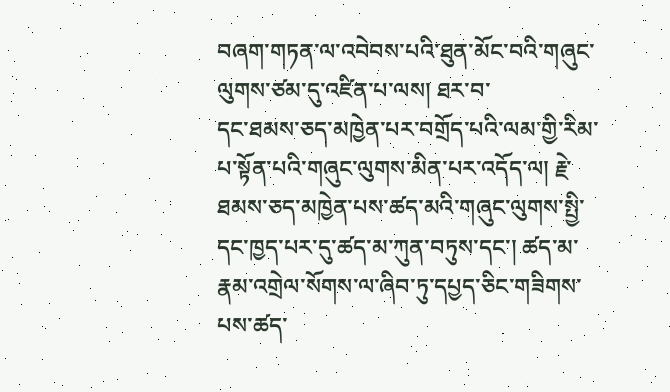བཞག་གཏན་ལ་འབེབས་པའི་ཐུན་མོང་བའི་གཞུང་ལུགས་ཙམ་དུ་འཛིན་པ་ལས། ཐར་བ་
དང་ཐམས་ཅད་མཁྱེན་པར་བགྲོད་པའི་ལམ་གྱི་རིམ་པ་སྟོན་པའི་གཞུང་ལུགས་མིན་པར་འདོད་ལ། རྗེ་ཐམས་ཅད་མཁྱེན་པས་ཚད་མའི་གཞུང་ལུགས་སྤྱི་དང་ཁྱད་པར་དུ་ཚད་མ་ཀུན་བཏུས་དང་། ཚད་མ་རྣམ་འགྲེལ་སོགས་ལ་ཞིབ་ཏུ་དཔྱད་ཅིང་གཟིགས་པས་ཚད་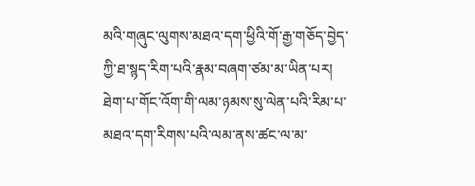མའི་གཞུང་ལུགས་མཐའ་དག་ཕྱིའི་གོ་རྒྱ་གཅོད་བྱེད་ཀྱི་ཐ་སྙད་རིག་པའི་རྣམ་བཞག་ཙམ་མ་ཡིན་པར། ཐེག་པ་གོང་འོག་གི་ལམ་ཉམས་སུ་ལེན་པའི་རིམ་པ་མཐའ་དག་རིགས་པའི་ལམ་ནས་ཚང་ལ་མ་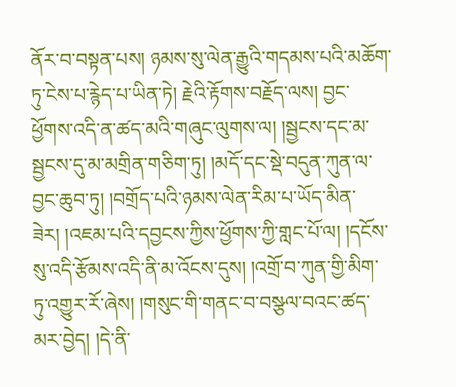ནོར་བ་བསྟན་པས། ཉམས་སུ་ལེན་རྒྱུའི་གདམས་པའི་མཆོག་ཏུ་ངེས་པ་རྙེད་པ་ཡིན་ཏེ། རྗེའི་རྟོགས་བརྗོད་ལས། བྱང་ཕྱོགས་འདི་ན་ཚད་མའི་གཞུང་ལུགས་ལ། །སྦྱངས་དང་མ་སྦྱངས་དུ་མ་མགྲིན་གཅིག་ཏུ། །མདོ་དང་སྡེ་བདུན་ཀུན་ལ་བྱང་ཆུབ་ཏུ། །བགྲོད་པའི་ཉམས་ལེན་རིམ་པ་ཡོད་མིན་ཟེར། །འཇམ་པའི་དབྱངས་ཀྱིས་ཕྱོགས་ཀྱི་གླང་པོ་ལ། །དངོས་སུ་འདི་རྩོམས་འདི་ནི་མ་འོངས་དུས། །འགྲོ་བ་ཀུན་གྱི་མིག་ཏུ་འགྱུར་རོ་ཞེས། །གསུང་གི་གནང་བ་བསྩལ་བའང་ཚད་མར་བྱེད། །དེ་ནི་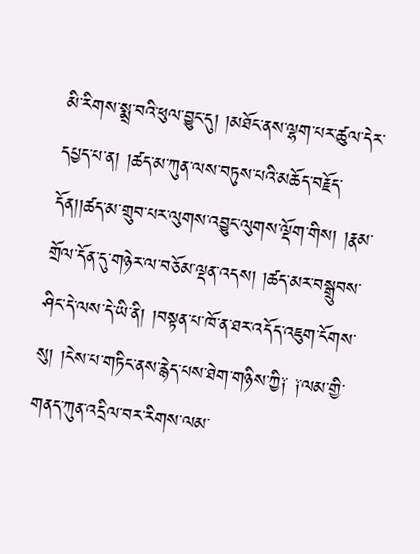མི་རིགས་སྨྲ་བའི་ཕུལ་བྱུང་དུ། །མཐོང་ནས་ལྷག་པར་ཚུལ་དེར་དཔྱད་པ་ན། །ཚད་མ་ཀུན་ལས་བཏུས་པའི་མཆོད་བརྗོད་དོན།།ཚད་མ་གྲུབ་པར་ལུགས་འབྱུང་ལུགས་ལྡོག་གིས། །རྣམ་གྲོལ་དོན་དུ་གཉེར་ལ་བཅོམ་ལྡན་འདས། །ཚད་མར་བསྒྲུབས་ཤིང་དེ་ལས་དེ་ཡི་ནི། །བསྟན་པ་ཁོ་ན་ཐར་འདོད་འཇུག་ངོགས་སུ། །ངེས་པ་གཏིང་ནས་རྙེད་པས་ཐེག་གཉིས་ཀྱི༑ ༑ལམ་གྱི་གནད་ཀུན་འདྲིལ་བར་རིགས་ལམ་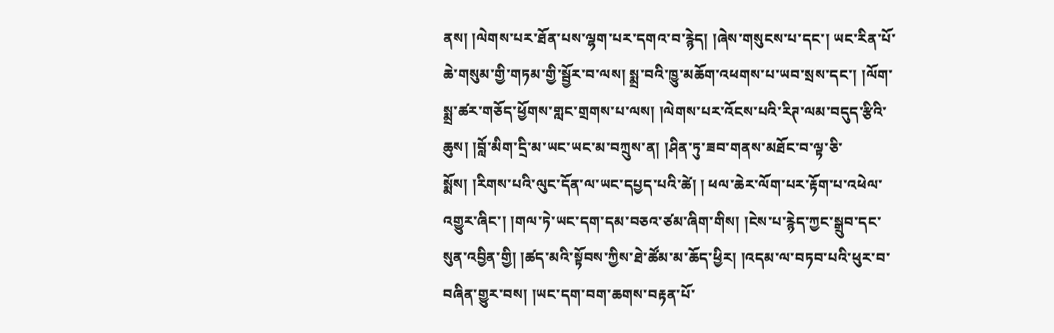ནས། །ལེགས་པར་ཐོན་པས་ལྷག་པར་དགའ་བ་རྙེད། །ཞེས་གསུངས་པ་དང་། ཡང་རིན་པོ་ཆེ་གསུམ་གྱི་གཏམ་གྱི་སྦྱོར་བ་ལས། སྨྲ་བའི་ཁྱུ་མཆོག་འཕགས་པ་ཡབ་སྲས་དང་། །ལོག་སྨྲ་ཚར་གཅོད་ཕྱོགས་གླང་གྲགས་པ་ལས། །ལེགས་པར་འོངས་པའི་རིཊ་ལམ་བདུད་རྩིའི་ཆུས། །བློ་མིག་དྲི་མ་ཡང་ཡང་མ་བཀྲུས་ན། །ཤིན་ཏུ་ཟབ་གནས་མཐོང་བ་ལྟ་ཅི་སྨོས། །རིགས་པའི་ལུང་དོན་ལ་ཡང་དཔྱད་པའི་ཚེ། ། ཕལ་ཆེར་ལོག་པར་རྟོག་པ་འཕེལ་འགྱུར་ཞིང་། །གལ་ཏེ་ཡང་དག་དམ་བཅའ་ཙམ་ཞིག་གིས། །ངེས་པ་རྙེད་ཀྱང་སྒྲུབ་དང་སུན་འབྱིན་གྱི། །ཚད་མའི་སྟོབས་ཀྱིས་ཐེ་ཚོམ་མ་ཆོད་ཕྱིར། །འདམ་ལ་བཏབ་པའི་ཕུར་བ་བཞིན་གྱུར་བས། །ཡང་དག་བག་ཆགས་བརྟན་པོ་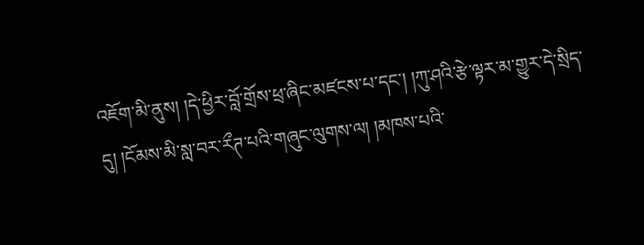འཇོག་མི་ནུས། །དེ་ཕྱིར་བློ་གྲོས་ཕྲ་ཞིང་མཛངས་པ་དང་། །ཀུ་ཤའི་རྩེ་ལྟར་མ་གྱུར་དེ་སྲིད་དུ། །ངོམས་མི་སླ་བར་རྀཊ་པའི་གཞུང་ལུགས་ལ། །མཁས་པའི་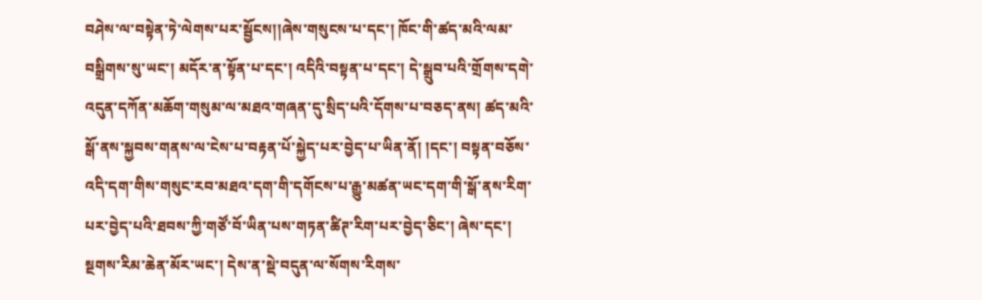བཤེས་ལ་བསྟེན་ཏེ་ལེགས་པར་སྦྱོངས།།ཞེས་གསུངས་པ་དང་། ཁོང་གི་ཚད་མའི་ལམ་བསྒྲིགས་སུ་ཡང་། མདོར་ན་སྟོན་པ་དང་། འདིའི་བསྟན་པ་དང་། དེ་སྒྲུབ་པའི་གྲོགས་དགེ་འདུན་དཀོན་མཆོག་གསུམ་ལ་མཐའ་གཞན་དུ་སྲིད་པའི་དོགས་པ་བཅད་ནས། ཚད་མའི་
སྒོ་ནས་སྐྱབས་གནས་ལ་ངེས་པ་བརྟན་པོ་སྐྱེད་པར་བྱེད་པ་ཡིན་ནོ། །དང་། བསྟན་བཅོས་འདི་དག་གིས་གསུང་རབ་མཐའ་དག་གི་དགོངས་པ་རྒྱུ་མཚན་ཡང་དག་གི་སྒོ་ནས་རིག་པར་བྱེད་པའི་ཐབས་ཀྱི་གཙོ་བོ་ཡིན་པས་གཏན་ཚིཊ་རིག་པར་བྱེད་ཅིང་། ཞེས་དང་། སྔགས་རིམ་ཆེན་མོར་ཡང་། དེས་ན་སྡེ་བདུན་ལ་སོགས་རིགས་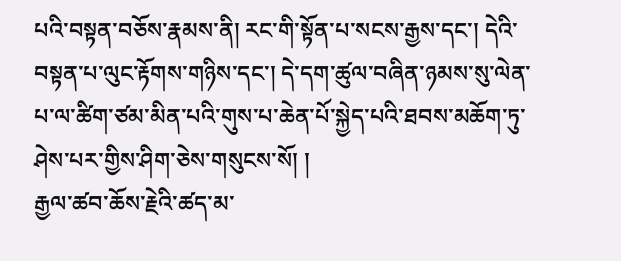པའི་བསྟན་བཅོས་རྣམས་ནི། རང་གི་སྟོན་པ་སངས་རྒྱས་དང་། དེའི་བསྟན་པ་ལུང་རྟོགས་གཉིས་དང་། དེ་དག་ཚུལ་བཞིན་ཉམས་སུ་ལེན་པ་ལ་ཚིག་ཙམ་མིན་པའི་གུས་པ་ཆེན་པོ་སྐྱེད་པའི་ཐབས་མཆོག་ཏུ་ཤེས་པར་གྱིས་ཤིག་ཅེས་གསུངས་སོ། །
རྒྱལ་ཚབ་ཆོས་རྗེའི་ཚད་མ་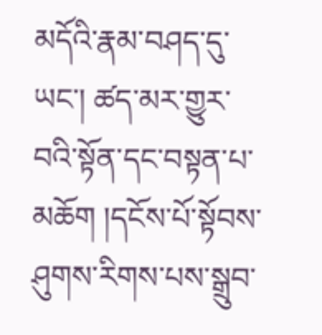མདོའི་རྣམ་བཤད་དུ་ཡང་། ཚད་མར་གྱུར་བའི་སྟོན་དང་བསྟན་པ་མཆོག །དངོས་པོ་སྟོབས་ཤུགས་རིགས་པས་སྒྲུབ་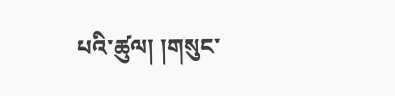པའི་ཚུལ། །གསུང་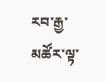རབ་རྒྱ་མཚོར་ལྟ་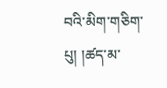བའི་མིག་གཅིག་པུ། །ཚད་མ་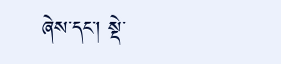ཞེས་དང་། སྡེ་